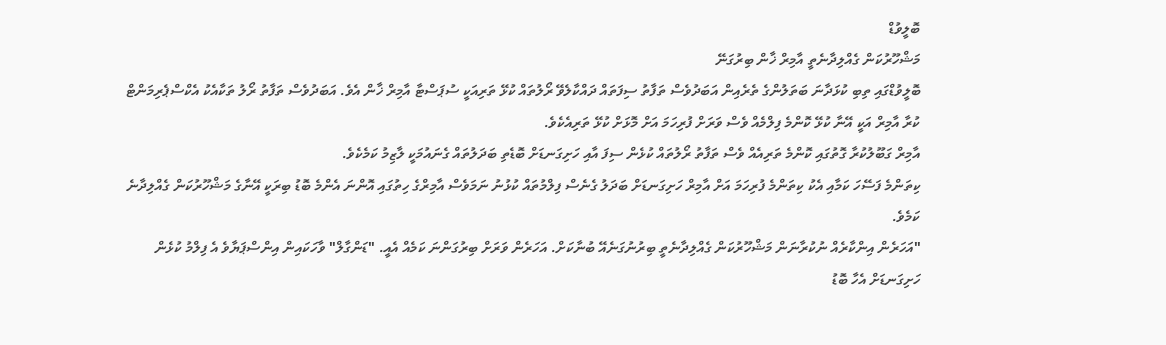ބޮލީވުޑް
މަޝްހޫރުކަން ގެއްލިދާނެތީ އާމިރް ޚާން ބިރުގަނޭ
ބޮލީވުޑްގައި ތިބި ކުޅަދާނަ ބަތަލުންގެ ތެރެއިން އަބަދުވެސް ތަފާތު ސިފަތައް ދައްކާލެވޭ ރޯލުތައް ކުޅޭ ތަރިއަކީ ސުޕަސްޓާ އާމިރް ޚާން އެވެ. އަބަދުވެސް ތަފާތު ރޯލު ތަކާއެކު އެކްސްޕެރިމަންޓް ކުރާ އާމިރް އަކީ އޭނާ ކުޅޭ ކޮންމެ ފިލްމެއް ވެސް ވަރަށް ފުރިހަމަ އަށް މޮޅަށް ކުޅޭ ތަރިއެކެވެ.
އާމިރް ގަބޫލުކުރާ ގޮތުގައި ކޮންމެ ތަރިއެއް ވެސް ތަފާތު ރޯލުތައް ކުޅެން ސިފަ އާއި ހަށިގަނޑަށް ބޮޑެތި ބަދަލުތައް ގެނައުމަކީ ލާޒިމު ކަމެކެވެ.
ކިތަންމެ ފަސޭހަ ކަމާއި އެކު ކިތަންމެ ފުރިހަމަ އަށް އާމިރް ހަށިގަނޑަށް ބަދަލު ގެނެސް ފިލްމުތައް ކުޅުނު ނަމަވެސް އާމިރްގެ ހިތުގައި އޮންނަ އެންމެ ބޮޑު ބިރަކީ އޭނާގެ މަޝްހޫރުކަން ގެއްލިދާނެ ކަމެވެ.
"އަހަރެން އިންކާރެއް ނުކުރާނަން މަޝްހޫރުކަން ގެއްލިދާނެތީ ބިރުނުގަނެއޭ ބުނާކަށް. އަހަރެން ވަރަށް ބިރުގަންނަ ކަމެއް އެއީ. "ޑަންގާލް" ވާހަކައިން އިންސްޕަޔާވެ އެ ފިލްމު ކުޅެން ހަށިގަނޑަށް އެހާ ބޮޑު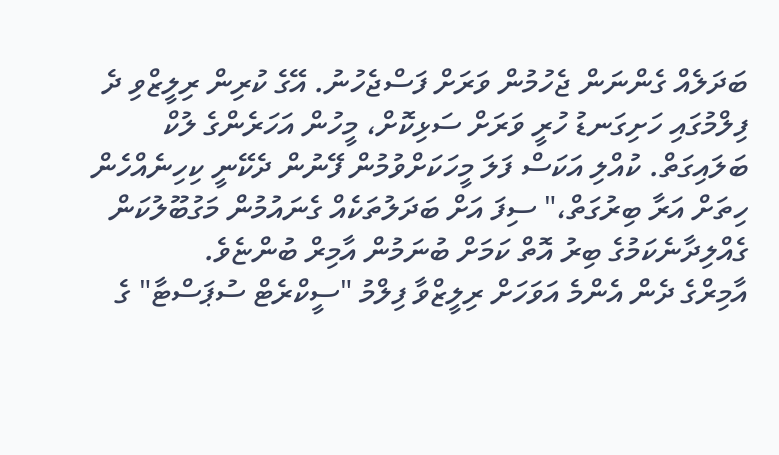ބަދަލެއް ގެންނަން ޖެހުމުން ވަރަށް ފަސްޖެހުނު. އޭގެ ކުރިން ރިލީޒްވި ދެ ފިލްމުގައި ހަށިގަނޑު ހުރީ ވަރަށް ސަޅިކޮށް، މީހުން އަހަރެންގެ ލުކް ބަލައިގަތް. ކުއްލި އަކަސް ފަލަ މީހަކަށްވުމުން ފޭނުން ދެކޭނީ ކިހިނެއްހެން ހިތަށް އަރާ ބިރުގަތް،" ސިފަ އަށް ބަދަލުތަކެއް ގެނައުމުން މަގުބޫލުކަން ގެއްލިދާނެކަމުގެ ބިރު އޮތް ކަމަށް ބުނަމުން އާމިރް ބުންޏެވެ.
އާމިރްގެ ދެން އެންމެ އަވަހަށް ރިލީޒްވާ ފިލްމު "ސީކްރެޓް ސުޕަސްޓާ" ގެ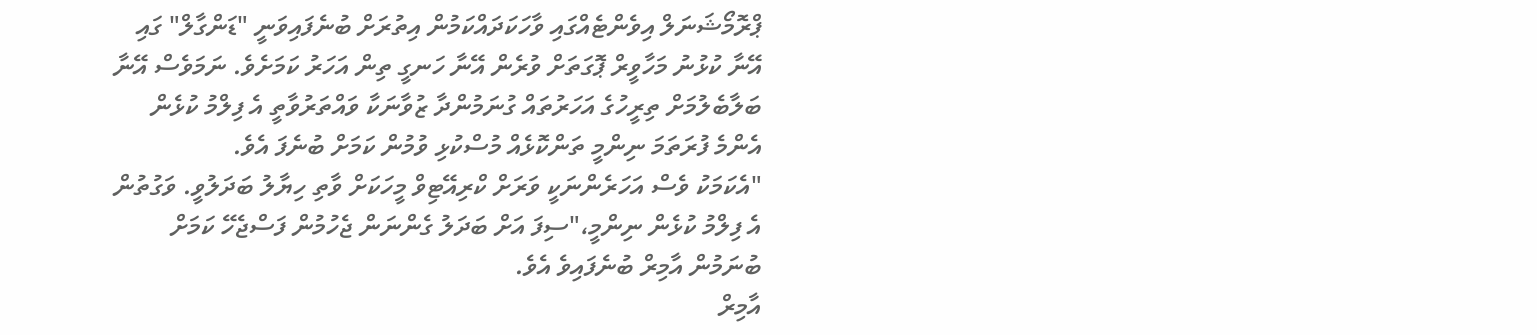ޕްރޮމޯޝަނަލް އިވެންޓެއްގައި ވާހަކަދައްކަމުން އިތުރަށް ބުނެފައިވަނީ "ޑަންގާލް" ގައި އޭނާ ކުޅުނު މަހާވީރް ޕޮގަތަށް ވުރެން އޭނާ ހަނގީ ތިން އަހަރު ކަމަށެވެ. ނަމަވެސް އޭނާ ބަލާބެލުމަށް ތިރީހުގެ އަހަރުތައް ގުނަމުންދާ ޒުވާނަކާ ވައްތަރުވާތީ އެ ފިލްމު ކުޅެން އެންމެ ފުރަތަމަ ނިންމީ ތަންކޮޅެއް މުސްކުޅި ވުމުން ކަމަށް ބުނެފަ އެވެ.
"އެކަމަކު ވެސް އަހަރެންނަކީ ވަރަށް ކްރިއޭޓިވް މީހަކަށް ވާތި ހިޔާލު ބަދަލުވީ. ވަގުތުން އެ ފިލްމު ކުޅެން ނިންމީ،"ސިފަ އަށް ބަދަލު ގެންނަން ޖެހުމުން ފަސްޖެހޭ ކަމަށް ބުނަމުން އާމިރް ބުނެފައިވެ އެވެ.
އާމިރް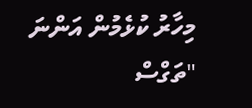މިހާރު ކުޅެމުން އަންނަ "ތަގްސް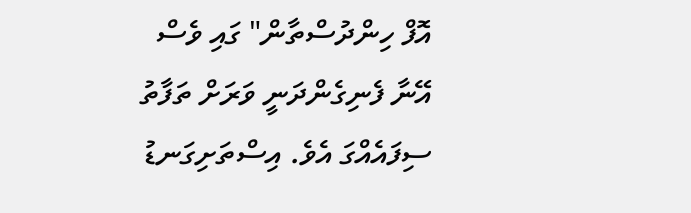އޮފް ހިންދުސްތާން" ގައި ވެސް އޭނާ ފެނިގެންދަނީ ވަރަށް ތަފާތު ސިފައެއްގަ އެވެ. އިސްތަށިގަނޑު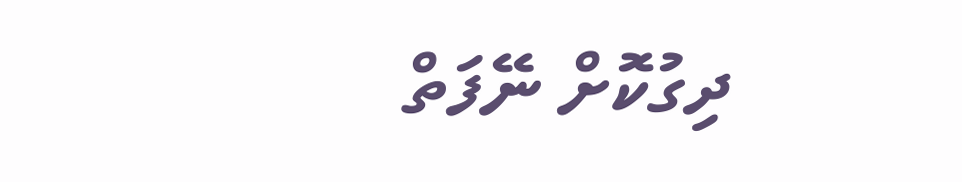ދިގުކޮށް ނޭފަތް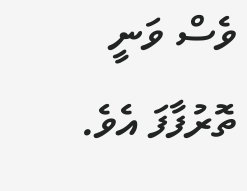ވެސް ވަނީ ތޮރުފާފަ އެވެ.